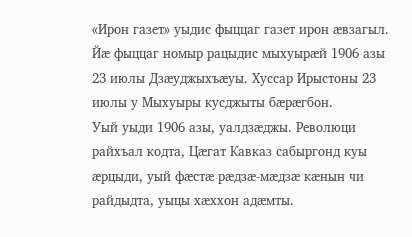«Ирон газет» уыдис фыццаг газет ирон æвзагыл. Йæ фыццаг номыр рацыдис мыхуырæй 1906 азы 23 июлы Дзæуджыхъæуы. Хуссар Ирыстоны 23 июлы у Мыхуыры кусджыты бæрæгбон.
Уый уыди 1906 азы, уалдзæджы. Революци райхъал кодта, Цæгат Кавказ сабыргонд куы æрцыди, уый фæстæ рæдзæ-мæдзæ кæнын чи райдыдта, уыцы хæххон адæмты.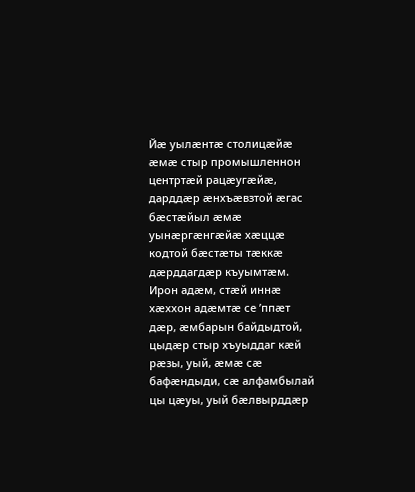Йæ уылæнтæ столицæйæ æмæ стыр промышленнон центртæй рацæугæйæ, дарддæр æнхъæвзтой æгас бæстæйыл æмæ уынæргæнгæйæ хæццæ кодтой бæстæты тæккæ дæрддагдæр къуымтæм. Ирон адæм, стæй иннæ хæххон адæмтæ се ’ппæт дæр, æмбарын байдыдтой, цыдæр стыр хъуыддаг кæй рæзы, уый, æмæ сæ бафæндыди, сæ алфамбылай цы цæуы, уый бæлвырддæр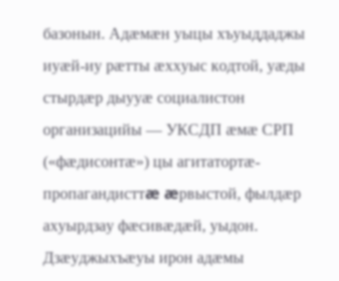базонын. Адæмæн уыцы хъуыддаджы иуæй-иу рæтты æххуыс кодтой, уæды стырдæр дыууæ социалистон организацийы — УКСДП æмæ СРП («фæдисонтæ») цы агитатортæ-пропагандисттæ æрвыстой, фылдæр ахуырдзау фæсивæдæй, уыдон. Дзæуджыхъæуы ирон адæмы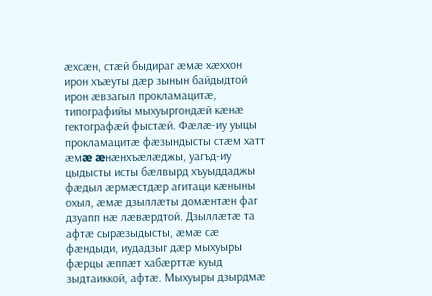æхсæн, стæй быдираг æмæ хæххон ирон хъæуты дæр зынын байдыдтой ирон æвзагыл прокламацитæ, типографийы мыхуыргондæй кæнæ гектографæй фыстæй. Фæлæ-иу уыцы прокламацитæ фæзындысты стæм хатт æмæ æнæнхъæлæджы, уагъд-иу цыдысты исты бæлвырд хъуыддаджы фæдыл æрмæстдæр агитаци кæныны охыл, æмæ дзыллæты домæнтæн фаг дзуапп нæ лæвæрдтой. Дзыллæтæ та афтæ сырæзыдысты, æмæ сæ фæндыди, иудадзыг дæр мыхуыры фæрцы æппæт хабæрттæ куыд зыдтаиккой, афтæ. Мыхуыры дзырдмæ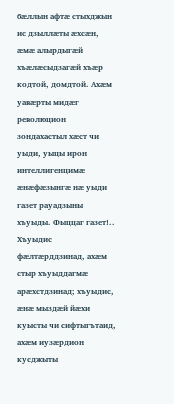бæллын афтæ стыхджын ис дзыллæты æхсæн, æмæ алырдыгæй хъæлæсыдзагæй хъæр кодтой, домдтой. Ахæм уавæрты мидæг революцион зондахастыл хæст чи уыди, уыцы ирон интеллигенцимæ æнæфæзынгæ нæ уыди газет рауадзыны хъуыды. Фыццаг газет!.. Хъуыдис фæлтæрддзинад, ахæм стыр хъуыддагмæ арæхстдзинад; хъуыдис, æнæ мыздæй йæхи куысты чи сифтыгътаид, ахæм иузæрдион кусджыты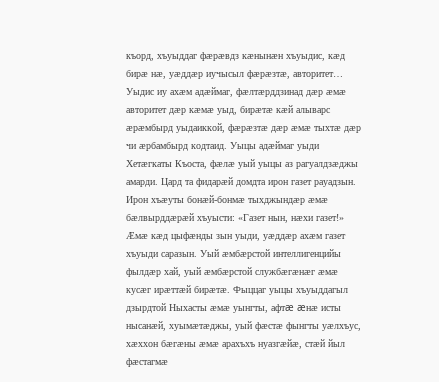къорд, хъуыддаг фæрæвдз кæнынæн хъуыдис, кæд бирæ нæ, уæддæр иучысыл фæрæзтæ, авторитет… Уыдис иу ахæм адæймаг, фæлтæрддзинад дæр æмæ авторитет дæр кæмæ уыд, бирæтæ кæй алыварс æрæмбырд уыдаиккой, фæрæзтæ дæр æмæ тыхтæ дæр чи æрбамбырд кодтаид. Уыцы адæймаг уыди Хетæгкаты Къоста, фæлæ уый уыцы аз рагуалдзæджы амарди. Цард та фидарæй домдта ирон газет рауадзын.
Ирон хъæуты бонæй-бонмæ тыхджындæр æмæ бæлвырддæрæй хъуысти: «Газет нын, нæхи газет!» Æмæ кæд цыфæнды зын уыди, уæддæр ахæм газет хъуыди саразын. Уый æмбæрстой интеллигенцийы фылдæр хай, уый æмбæрстой службæгæнæг æмæ кусæг ирæттæй бирæтæ. Фыццаг уыцы хъуыддагыл дзырдтой Ныхасты æмæ уынгты, афтæ æнæ исты нысанæй, хуымæтæджы, уый фæстæ фынгты уæлхъус, хæххон бæгæны æмæ арахъхъ нуазгæйæ, стæй йыл фæстагмæ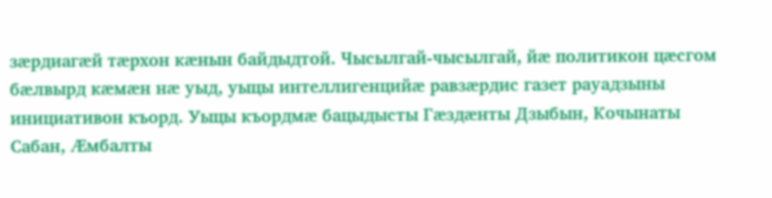зæрдиагæй тæрхон кæнын байдыдтой. Чысылгай-чысылгай, йæ политикон цæсгом бæлвырд кæмæн нæ уыд, уыцы интеллигенцийæ равзæрдис газет рауадзыны инициативон къорд. Уыцы къордмæ бацыдысты Гæздæнты Дзыбын, Кочынаты Сабан, Æмбалты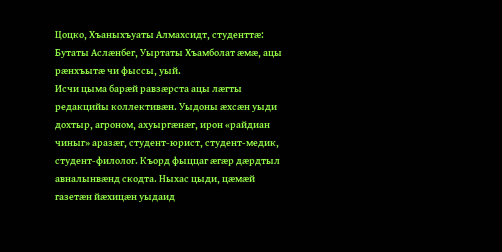Цоцко, Хъаныхъуаты Алмахсидт, студенттæ: Бутаты Аслæнбег, Уыртаты Хъамболат æмæ, ацы рæнхъытæ чи фыссы, уый.
Исчи цыма барæй равзæрста ацы лæгты редакцийы коллективæн. Уыдоны æхсæн уыди дохтыр, агроном, ахуыргæнæг, ирон «райдиан чиныг» аразæг, студент-юрист, студент-медик, студент-филолог. Къорд фыццаг æгæр дæрдтыл авналынвæнд скодта. Ныхас цыди, цæмæй газетæн йæхицæн уыдаид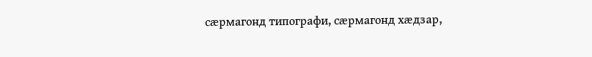сæрмагонд типографи, сæрмагонд хæдзар,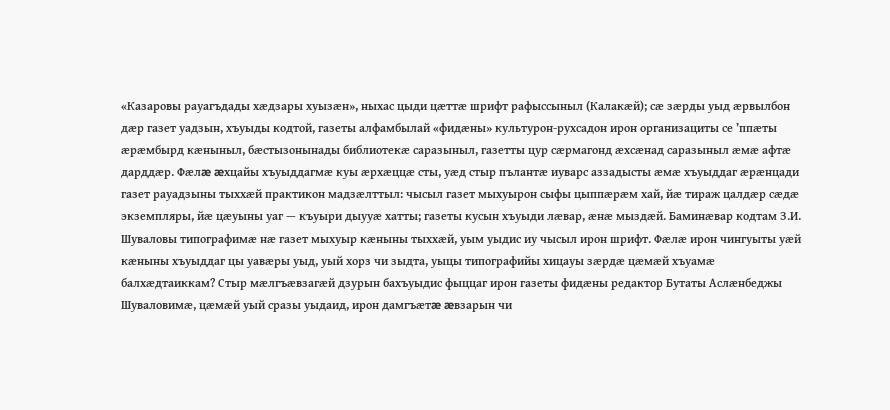«Казаровы рауагъдады хæдзары хуызæн», ныхас цыди цæттæ шрифт рафыссыныл (Калакæй); сæ зæрды уыд æрвылбон дæр газет уадзын, хъуыды кодтой, газеты алфамбылай «фидæны» культурон-рухсадон ирон организациты се ’ппæты æрæмбырд кæныныл, бæстызонынады библиотекæ саразыныл, газетты цур сæрмагонд æхсæнад саразыныл æмæ афтæ дарддæр. Фæлæ æхцайы хъуыддагмæ куы æрхæццæ сты, уæд стыр пълантæ иуварс аззадысты æмæ хъуыддаг æрæнцади газет рауадзыны тыххæй практикон мадзæлттыл: чысыл газет мыхуырон сыфы цыппæрæм хай, йæ тираж цалдæр сæдæ экземпляры, йæ цæуыны уаг — къуыри дыууæ хатты; газеты кусын хъуыди лæвар, æнæ мыздæй. Баминæвар кодтам З.И. Шуваловы типографимæ нæ газет мыхуыр кæныны тыххæй, уым уыдис иу чысыл ирон шрифт. Фæлæ ирон чингуыты уæй кæныны хъуыддаг цы уавæры уыд, уый хорз чи зыдта, уыцы типографийы хицауы зæрдæ цæмæй хъуамæ балхæдтаиккам? Стыр мæлгъæвзагæй дзурын бахъуыдис фыццаг ирон газеты фидæны редактор Бутаты Аслæнбеджы Шуваловимæ, цæмæй уый сразы уыдаид, ирон дамгъæтæ æвзарын чи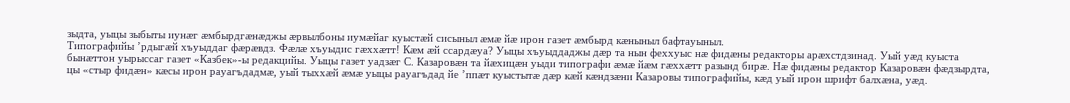зыдта, уыцы зыбыты иунæг æмбырдгæнæджы æрвылбоны иумæйаг куыстæй сисыныл æмæ йæ ирон газет æмбырд кæныныл бафтауыныл.
Типографийы ’рдыгæй хъуыддаг фæрæвдз. Фæлæ хъуыдис гæххæтт! Кæм æй ссардæуа? Уыцы хъуыддаджы дæр та нын феххуыс нæ фидæны редакторы арæхстдзинад. Уый уæд куыста бынæттон уырыссаг газет «Казбек»-ы редакцийы. Уыцы газет уадзæг С. Казаровæн та йæхицæн уыди типографи æмæ йæм гæххæтт разынд бирæ. Нæ фидæны редактор Казаровæн фæдзырдта, цы «стыр фидæн» кæсы ирон рауагъдадмæ, уый тыххæй æмæ уыцы рауагъдад йе ’ппæт куыстытæ дæр кæй кæндзæни Казаровы типографийы, кæд уый ирон шрифт балхæна, уæд.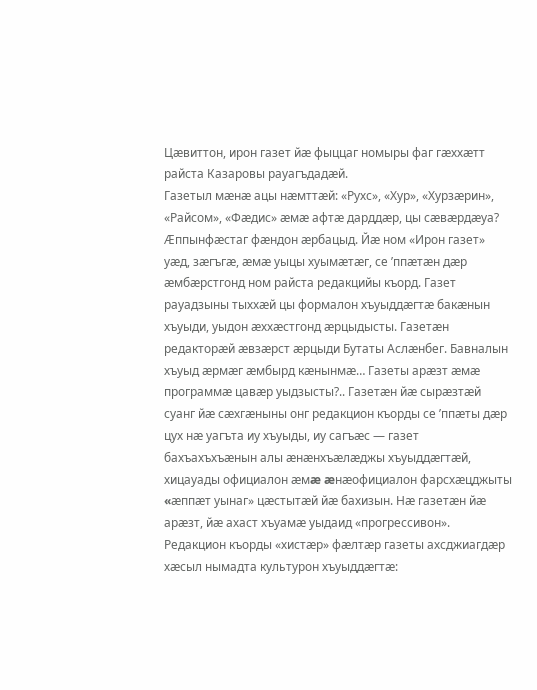Цæвиттон, ирон газет йæ фыццаг номыры фаг гæххæтт райста Казаровы рауагъдадæй.
Газетыл мæнæ ацы нæмттæй: «Рухс», «Хур», «Хурзæрин», «Райсом», «Фæдис» æмæ афтæ дарддæр, цы сæвæрдæуа? Æппынфæстаг фæндон æрбацыд. Йæ ном «Ирон газет» уæд, зæгъгæ, æмæ уыцы хуымæтæг, се ’ппæтæн дæр æмбæрстгонд ном райста редакцийы къорд. Газет рауадзыны тыххæй цы формалон хъуыддæгтæ бакæнын хъуыди, уыдон æххæстгонд æрцыдысты. Газетæн редакторæй æвзæрст æрцыди Бутаты Аслæнбег. Бавналын хъуыд æрмæг æмбырд кæнынмæ… Газеты арæзт æмæ программæ цавæр уыдзысты?.. Газетæн йæ сырæзтæй суанг йæ сæхгæныны онг редакцион къорды се ’ппæты дæр цух нæ уагъта иу хъуыды, иу сагъæс — газет бахъахъхъæнын алы æнæнхъæлæджы хъуыддæгтæй, хицауады официалон æмæ æнæофициалон фарсхæцджыты «æппæт уынаг» цæстытæй йæ бахизын. Нæ газетæн йæ арæзт, йæ ахаст хъуамæ уыдаид «прогрессивон». Редакцион къорды «хистæр» фæлтæр газеты ахсджиагдæр хæсыл нымадта культурон хъуыддæгтæ: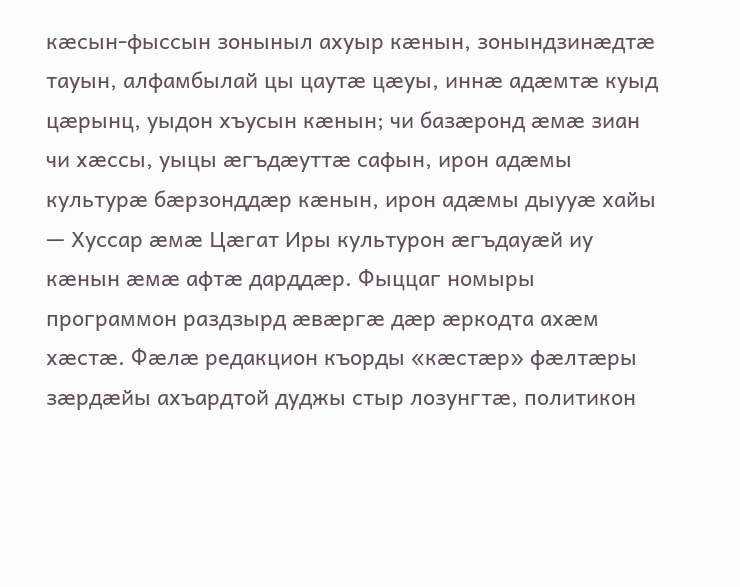кæсын-фыссын зоныныл ахуыр кæнын, зонындзинæдтæ тауын, алфамбылай цы цаутæ цæуы, иннæ адæмтæ куыд цæрынц, уыдон хъусын кæнын; чи базæронд æмæ зиан чи хæссы, уыцы æгъдæуттæ сафын, ирон адæмы культурæ бæрзонддæр кæнын, ирон адæмы дыууæ хайы — Хуссар æмæ Цæгат Иры культурон æгъдауæй иу кæнын æмæ афтæ дарддæр. Фыццаг номыры программон раздзырд æвæргæ дæр æркодта ахæм хæстæ. Фæлæ редакцион къорды «кæстæр» фæлтæры зæрдæйы ахъардтой дуджы стыр лозунгтæ, политикон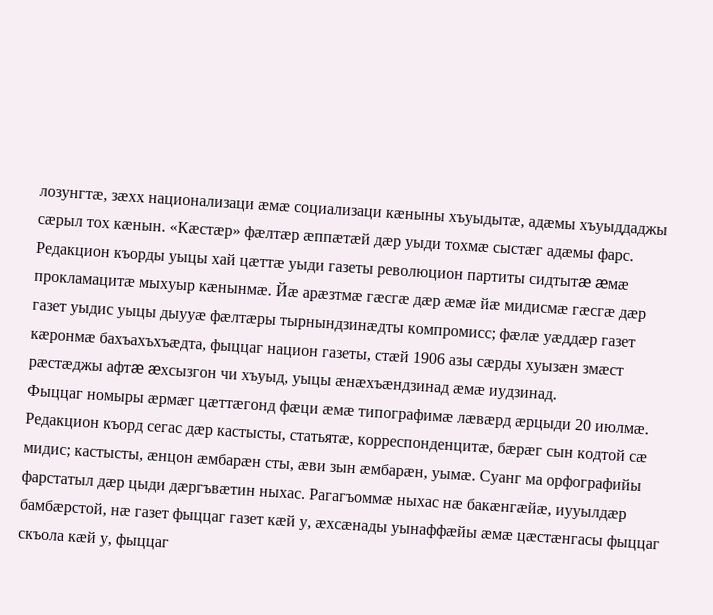лозунгтæ, зæхх национализаци æмæ социализаци кæныны хъуыдытæ, адæмы хъуыддаджы сæрыл тох кæнын. «Кæстæр» фæлтæр æппæтæй дæр уыди тохмæ сыстæг адæмы фарс. Редакцион къорды уыцы хай цæттæ уыди газеты революцион партиты сидтытæ æмæ прокламацитæ мыхуыр кæнынмæ. Йæ арæзтмæ гæсгæ дæр æмæ йæ мидисмæ гæсгæ дæр газет уыдис уыцы дыууæ фæлтæры тырнындзинæдты компромисс; фæлæ уæддæр газет кæронмæ бахъахъхъæдта, фыццаг национ газеты, стæй 1906 азы сæрды хуызæн змæст рæстæджы афтæ æхсызгон чи хъуыд, уыцы æнæхъæндзинад æмæ иудзинад.
Фыццаг номыры æрмæг цæттæгонд фæци æмæ типографимæ лæвæрд æрцыди 20 июлмæ. Редакцион къорд сегас дæр кастысты, статьятæ, корреспонденцитæ, бæрæг сын кодтой сæ мидис; кастысты, æнцон æмбарæн сты, æви зын æмбарæн, уымæ. Суанг ма орфографийы фарстатыл дæр цыди дæргъвæтин ныхас. Рагагъоммæ ныхас нæ бакæнгæйæ, иууылдæр бамбæрстой, нæ газет фыццаг газет кæй у, æхсæнады уынаффæйы æмæ цæстæнгасы фыццаг скъола кæй у, фыццаг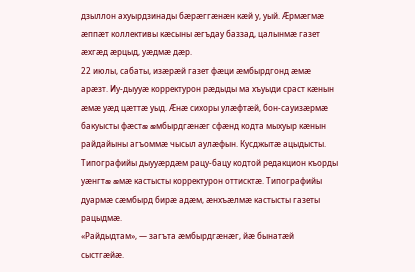дзыллон ахуырдзинады бæрæггæнæн кæй у, уый. Æрмæгмæ æппæт коллективы кæсыны æгъдау баззад, цалынмæ газет æхгæд æрцыд, уæдмæ дæр.
22 июлы, сабаты, изæрæй газет фæци æмбырдгонд æмæ арæзт. Иу-дыууæ корректурон рæдыды ма хъуыди сраст кæнын æмæ уæд цæттæ уыд. Æнæ сихоры улæфтæй, бон-сауизæрмæ бакуысты фæстæ æмбырдгæнæг сфæнд кодта мыхуыр кæнын райдайыны агъоммæ чысыл аулæфын. Кусджытæ ацыдысты. Типографийы дыууæрдæм рацу-бацу кодтой редакцион къорды уæнгтæ æмæ кастысты корректурон оттисктæ. Типографийы дуармæ сæмбырд бирæ адæм, æнхъæлмæ кастысты газеты рацыдмæ.
«Райдыдтам», — загъта æмбырдгæнæг, йæ бынатæй сыстгæйæ.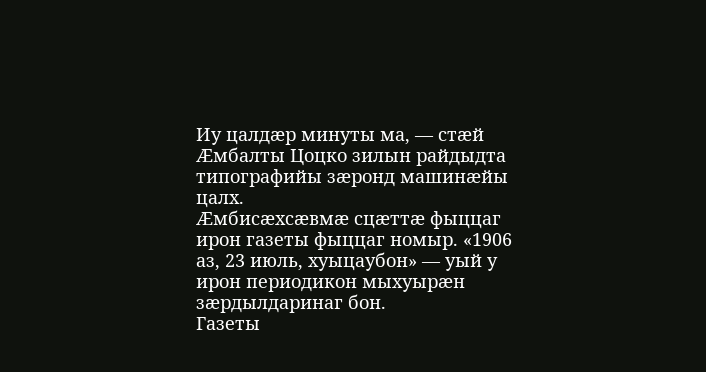Иу цалдæр минуты ма, — стæй Æмбалты Цоцко зилын райдыдта типографийы зæронд машинæйы цалх.
Æмбисæхсæвмæ сцæттæ фыццаг ирон газеты фыццаг номыр. «1906 аз, 23 июль, хуыцаубон» — уый у ирон периодикон мыхуырæн зæрдылдаринаг бон.
Газеты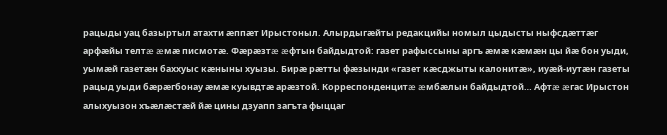рацыды уац базыртыл атахти æппæт Ирыстоныл. Алырдыгæйты редакцийы номыл цыдысты ныфсдæттæг арфæйы телтæ æмæ писмотæ. Фæрæзтæ æфтын байдыдтой: газет рафыссыны аргъ æмæ кæмæн цы йæ бон уыди, уымæй газетæн баххуыс кæныны хуызы. Бирæ рæтты фæзынди «газет кæсджыты калонитæ», иуæй-иутæн газеты рацыд уыди бæрæгбонау æмæ куывдтæ арæзтой. Корреспонденцитæ æмбæлын байдыдтой… Афтæ æгас Ирыстон алыхуызон хъæлæстæй йæ цины дзуапп загъта фыццаг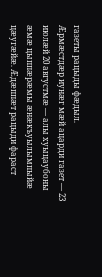газеты рацыды фæдыл.
Æрмæстдæр иунæг мæй ацарди газет — 23 июлæй 20 августмæ — алы хуыцаубоны æмæ цыппæрæмы æнæкъуылымпыйæ цæугæйæ. Æдæппæт рацыди фараст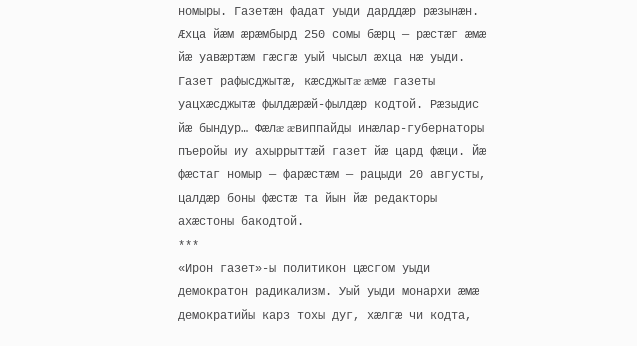номыры. Газетæн фадат уыди дарддæр рæзынæн. Æхца йæм æрæмбырд 250 сомы бæрц — рæстæг æмæ йæ уавæртæм гæсгæ уый чысыл æхца нæ уыди. Газет рафысджытæ, кæсджытæ æмæ газеты уацхæсджытæ фылдæрæй-фылдæр кодтой. Рæзыдис йæ бындур… Фæлæ æвиппайды инæлар-губернаторы пъеройы иу ахыррыттæй газет йæ цард фæци. Йæ фæстаг номыр — фарæстæм — рацыди 20 августы, цалдæр боны фæстæ та йын йæ редакторы ахæстоны бакодтой.
***
«Ирон газет»-ы политикон цæсгом уыди демократон радикализм. Уый уыди монархи æмæ демократийы карз тохы дуг, хæлгæ чи кодта,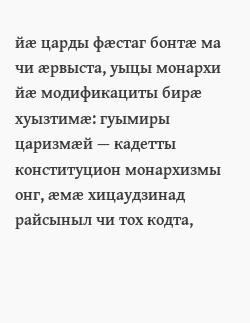йæ царды фæстаг бонтæ ма чи æрвыста, уыцы монархи йæ модификациты бирæ хуызтимæ: гуымиры царизмæй — кадетты конституцион монархизмы онг, æмæ хицаудзинад райсыныл чи тох кодта,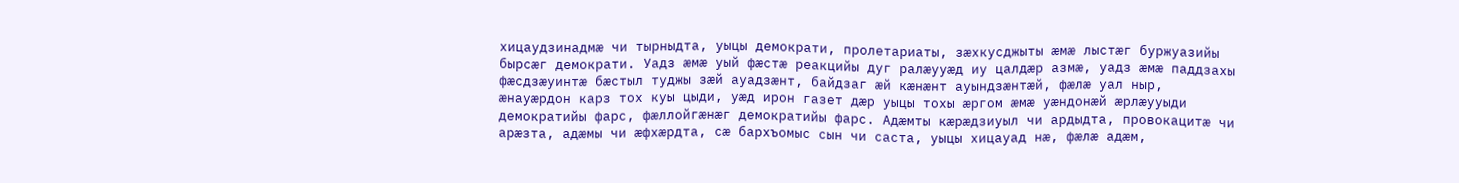хицаудзинадмæ чи тырныдта, уыцы демократи, пролетариаты, зæхкусджыты æмæ лыстæг буржуазийы бырсæг демократи. Уадз æмæ уый фæстæ реакцийы дуг ралæууæд иу цалдæр азмæ, уадз æмæ паддзахы фæсдзæуинтæ бæстыл туджы зæй ауадзæнт, байдзаг æй кæнæнт ауындзæнтæй, фæлæ уал ныр, æнауæрдон карз тох куы цыди, уæд ирон газет дæр уыцы тохы æргом æмæ уæндонæй æрлæууыди демократийы фарс, фæллойгæнæг демократийы фарс. Адæмты кæрæдзиуыл чи ардыдта, провокацитæ чи арæзта, адæмы чи æфхæрдта, сæ бархъомыс сын чи саста, уыцы хицауад нæ, фæлæ адæм,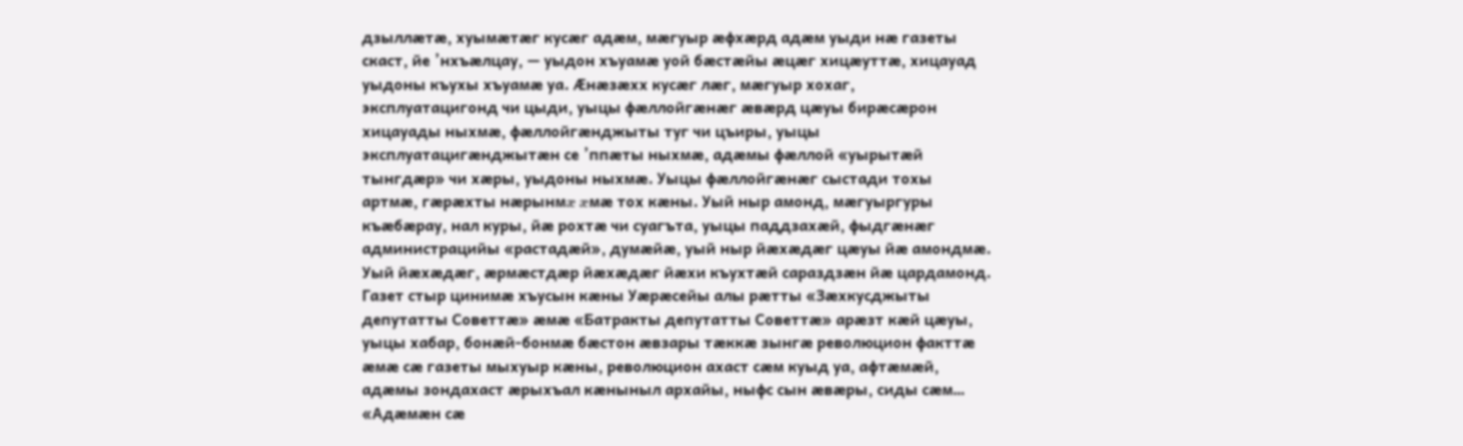дзыллæтæ, хуымæтæг кусæг адæм, мæгуыр æфхæрд адæм уыди нæ газеты скаст, йе ’нхъæлцау, — уыдон хъуамæ уой бæстæйы æцæг хицæуттæ, хицауад уыдоны къухы хъуамæ уа. Æнæзæхх кусæг лæг, мæгуыр хохаг, эксплуатацигонд чи цыди, уыцы фæллойгæнæг æвæрд цæуы бирæсæрон хицауады ныхмæ, фæллойгæнджыты туг чи цъиры, уыцы эксплуатацигæнджытæн се ’ппæты ныхмæ, адæмы фæллой «уырытæй тынгдæр» чи хæры, уыдоны ныхмæ. Уыцы фæллойгæнæг сыстади тохы артмæ, гæрæхты нæрынмæ æмæ тох кæны. Уый ныр амонд, мæгуыргуры къæбæрау, нал куры, йæ рохтæ чи суагъта, уыцы паддзахæй, фыдгæнæг администрацийы «растадæй», думæйæ, уый ныр йæхæдæг цæуы йæ амондмæ. Уый йæхæдæг, æрмæстдæр йæхæдæг йæхи къухтæй сараздзæн йæ цардамонд. Газет стыр цинимæ хъусын кæны Уæрæсейы алы рæтты «Зæхкусджыты депутатты Советтæ» æмæ «Батракты депутатты Советтæ» арæзт кæй цæуы, уыцы хабар, бонæй-бонмæ бæстон æвзары тæккæ зынгæ революцион факттæ æмæ сæ газеты мыхуыр кæны, революцион ахаст сæм куыд уа, афтæмæй, адæмы зондахаст æрыхъал кæныныл архайы, ныфс сын æвæры, сиды сæм… «Адæмæн сæ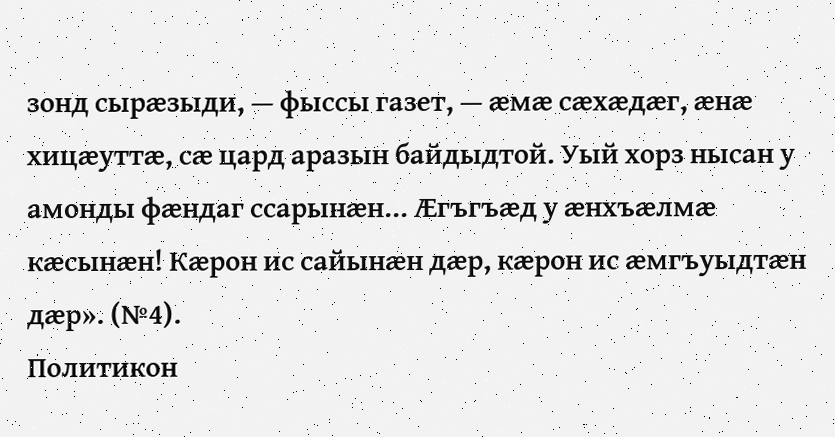зонд сырæзыди, — фыссы газет, — æмæ сæхæдæг, æнæ хицæуттæ, сæ цард аразын байдыдтой. Уый хорз нысан у амонды фæндаг ссарынæн… Æгъгъæд у æнхъæлмæ кæсынæн! Кæрон ис сайынæн дæр, кæрон ис æмгъуыдтæн дæр». (№4).
Политикон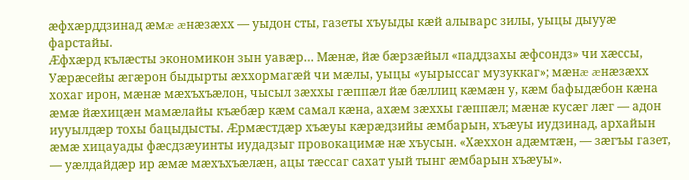æфхæрддзинад æмæ æнæзæхх — уыдон сты, газеты хъуыды кæй алыварс зилы, уыцы дыууæ фарстайы.
Æфхæрд кълæсты экономикон зын уавæр… Мæнæ, йæ бæрзæйыл «паддзахы æфсондз» чи хæссы, Уæрæсейы æгæрон быдырты æххормагæй чи мæлы, уыцы «уырыссаг музуккаг»; мæнæ æнæзæхх хохаг ирон, мæнæ мæхъхъæлон, чысыл зæххы гæппæл йæ бæллиц кæмæн у, кæм бафыдæбон кæна æмæ йæхицæн мамæлайы къæбæр кæм самал кæна, ахæм зæххы гæппæл; мæнæ кусæг лæг — адон иууылдæр тохы бацыдысты. Æрмæстдæр хъæуы кæрæдзийы æмбарын, хъæуы иудзинад, архайын æмæ хицауады фæсдзæуинты иудадзыг провокацимæ нæ хъусын. «Хæххон адæмтæн, — зæгъы газет, — уæлдайдæр ир æмæ мæхъхъæлæн, ацы тæссаг сахат уый тынг æмбарын хъæуы».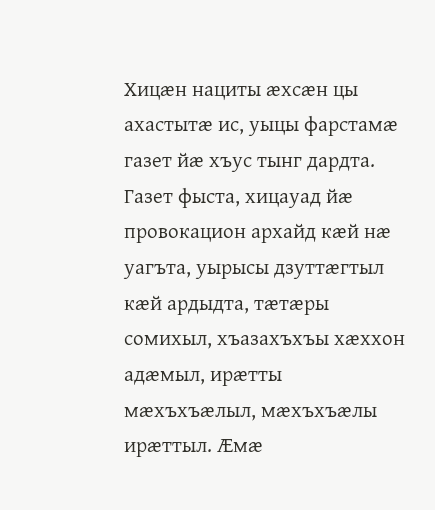Хицæн нациты æхсæн цы ахастытæ ис, уыцы фарстамæ газет йæ хъус тынг дардта. Газет фыста, хицауад йæ провокацион архайд кæй нæ уагъта, уырысы дзуттæгтыл кæй ардыдта, тæтæры сомихыл, хъазахъхъы хæххон адæмыл, ирæтты мæхъхъæлыл, мæхъхъæлы ирæттыл. Æмæ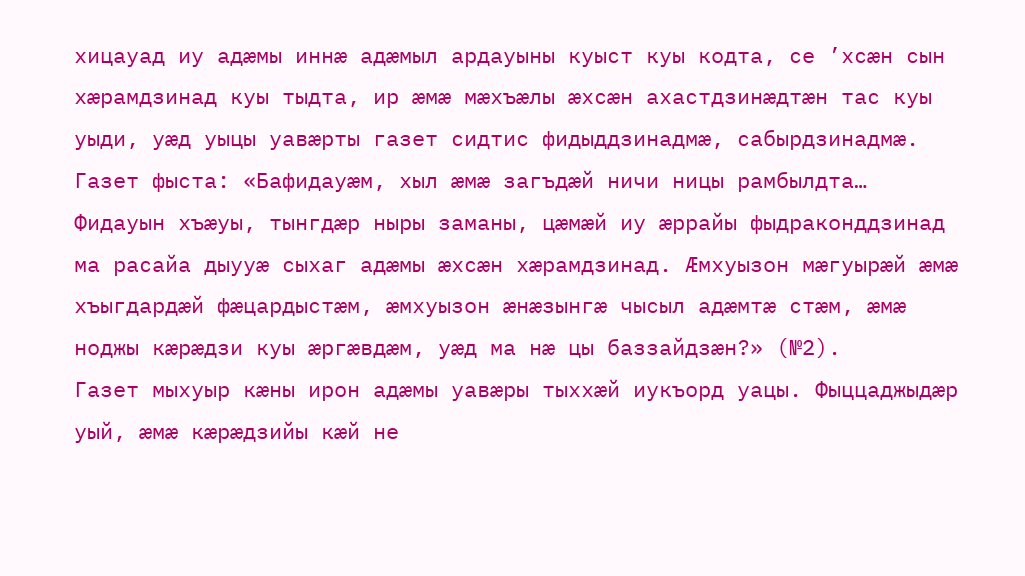хицауад иу адæмы иннæ адæмыл ардауыны куыст куы кодта, се ’хсæн сын хæрамдзинад куы тыдта, ир æмæ мæхъæлы æхсæн ахастдзинæдтæн тас куы уыди, уæд уыцы уавæрты газет сидтис фидыддзинадмæ, сабырдзинадмæ. Газет фыста: «Бафидауæм, хыл æмæ загъдæй ничи ницы рамбылдта… Фидауын хъæуы, тынгдæр ныры заманы, цæмæй иу æррайы фыдраконддзинад ма расайа дыууæ сыхаг адæмы æхсæн хæрамдзинад. Æмхуызон мæгуырæй æмæ хъыгдардæй фæцардыстæм, æмхуызон æнæзынгæ чысыл адæмтæ стæм, æмæ ноджы кæрæдзи куы æргæвдæм, уæд ма нæ цы баззайдзæн?» (№2).
Газет мыхуыр кæны ирон адæмы уавæры тыххæй иукъорд уацы. Фыццаджыдæр уый, æмæ кæрæдзийы кæй не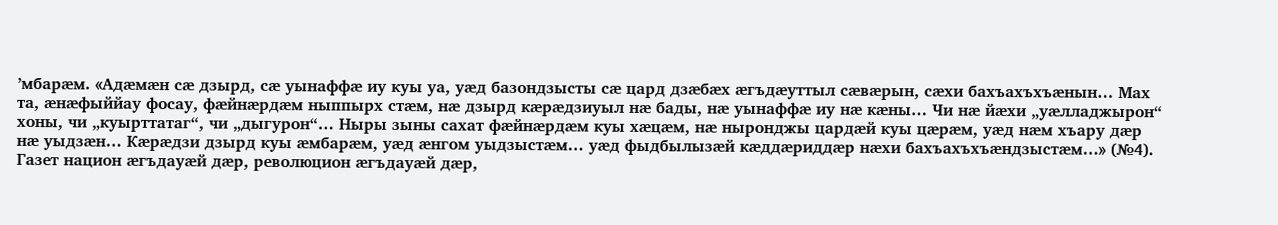’мбарæм. «Адæмæн сæ дзырд, сæ уынаффæ иу куы уа, уæд базондзысты сæ цард дзæбæх æгъдæуттыл сæвæрын, сæхи бахъахъхъæнын… Мах та, æнæфыййау фосау, фæйнæрдæм ныппырх стæм, нæ дзырд кæрæдзиуыл нæ бады, нæ уынаффæ иу нæ кæны… Чи нæ йæхи „уæлладжырон“ хоны, чи „куырттатаг“, чи „дыгурон“… Ныры зыны сахат фæйнæрдæм куы хæцæм, нæ ныронджы цардæй куы цæрæм, уæд нæм хъару дæр нæ уыдзæн… Кæрæдзи дзырд куы æмбарæм, уæд æнгом уыдзыстæм… уæд фыдбылызæй кæддæриддæр нæхи бахъахъхъæндзыстæм…» (№4).
Газет национ æгъдауæй дæр, революцион æгъдауæй дæр,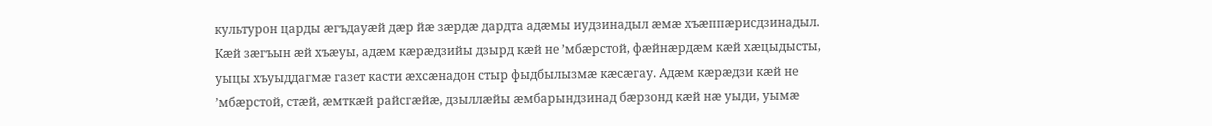культурон царды æгъдауæй дæр йæ зæрдæ дардта адæмы иудзинадыл æмæ хъæппæрисдзинадыл. Кæй зæгъын æй хъæуы, адæм кæрæдзийы дзырд кæй не ’мбæрстой, фæйнæрдæм кæй хæцыдысты, уыцы хъуыддагмæ газет касти æхсæнадон стыр фыдбылызмæ кæсæгау. Адæм кæрæдзи кæй не ’мбæрстой, стæй, æмткæй райсгæйæ, дзыллæйы æмбарындзинад бæрзонд кæй нæ уыди, уымæ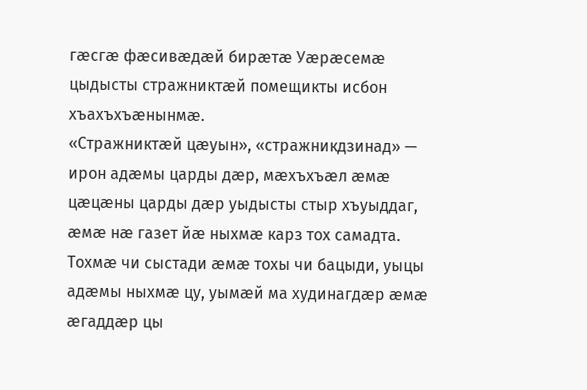гæсгæ фæсивæдæй бирæтæ Уæрæсемæ цыдысты стражниктæй помещикты исбон хъахъхъæнынмæ.
«Стражниктæй цæуын», «стражникдзинад» — ирон адæмы царды дæр, мæхъхъæл æмæ цæцæны царды дæр уыдысты стыр хъуыддаг, æмæ нæ газет йæ ныхмæ карз тох самадта. Тохмæ чи сыстади æмæ тохы чи бацыди, уыцы адæмы ныхмæ цу, уымæй ма худинагдæр æмæ æгаддæр цы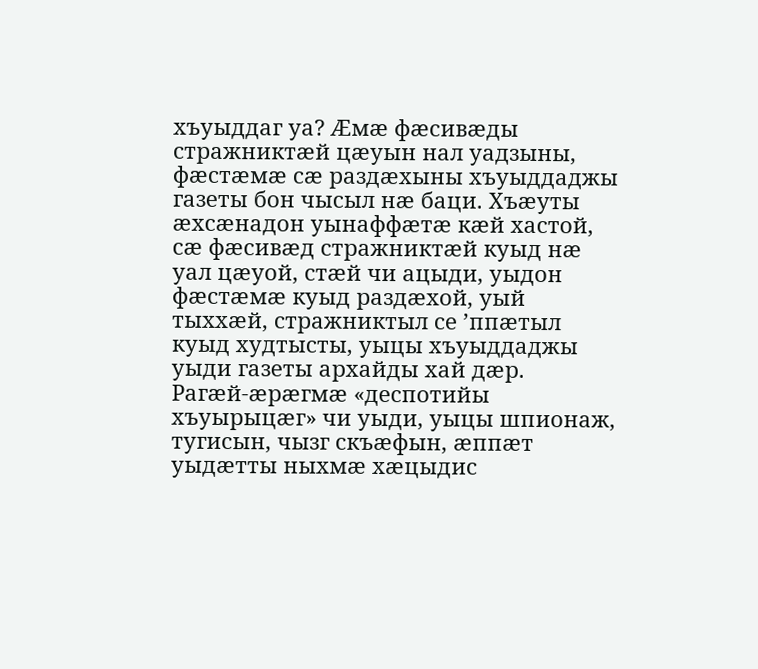хъуыддаг уа? Æмæ фæсивæды стражниктæй цæуын нал уадзыны, фæстæмæ сæ раздæхыны хъуыддаджы газеты бон чысыл нæ баци. Хъæуты æхсæнадон уынаффæтæ кæй хастой, сæ фæсивæд стражниктæй куыд нæ уал цæуой, стæй чи ацыди, уыдон фæстæмæ куыд раздæхой, уый тыххæй, стражниктыл се ’ппæтыл куыд худтысты, уыцы хъуыддаджы уыди газеты архайды хай дæр.
Рагæй-æрæгмæ «деспотийы хъуырыцæг» чи уыди, уыцы шпионаж, тугисын, чызг скъæфын, æппæт уыдæтты ныхмæ хæцыдис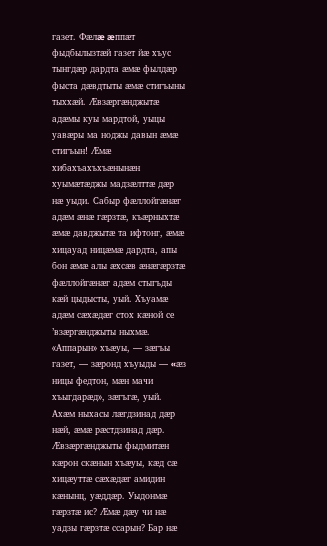газет. Фæлæ æппæт фыдбылызтæй газет йæ хъус тынгдæр дардта æмæ фылдæр фыста дæвдтыты æмæ стигъыны тыххæй. Æвзæргæнджытæ адæмы куы мардтой, уыцы уавæры ма ноджы давын æмæ стигъын! Æмæ хибахъахъхъæнынæн хуымæтæджы мадзæлттæ дæр нæ уыди. Сабыр фæллойгæнæг адæм æнæ гæрзтæ, къæрныхтæ æмæ давджытæ та ифтонг, æмæ хицауад ницæмæ дардта, апы бон æмæ алы æхсæв æнæгæрзтæ фæллойгæнæг адæм стыгъды кæй цыдысты, уый. Хъуамæ адæм сæхæдæг стох кæной се ’взæргæнджыты ныхмæ. «Аппарын» хъæуы, — зæгъы газет, — зæронд хъуыды — «æз ницы федтон, мæн мачи хъыгдарæд», зæгъгæ, уый. Ахæм ныхасы лæгдзинад дæр нæй, æмæ рæстдзинад дæр. Æвзæргæнджыты фыдмитæн кæрон скæнын хъæуы, кæд сæ хицæуттæ сæхæдæг амидин кæнынц, уæддæр. Уыдонмæ гæрзтæ ис? Æмæ дæу чи нæ уадзы гæрзтæ ссарын? Бар нæ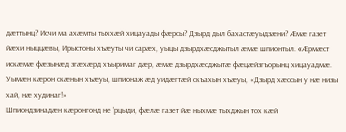дæттынц? Исчи ма ахæмты тыххæй хицауады фæрсы? Дзырд дыл бахастæуыдзæни? Æмæ газет йæхи ныццæвы, Ирыстоны хъæуты чи сарæх, уыцы дзырдхæсджытыл æмæ шпионтыл. «Æрмæст искæмæ фæзынæд згæхæрд хъыримаг дæр, æмæ дзырдхæсджытæ фæцæйзгъорынц хицауадмæ. Уымæн кæрон скæнын хъæуы, шпионаж æд уидæгтæй скъахын хъæуы, «Дзырд хæссын у нæ низы хай, нæ худинаг!»
Шпиондзинадæн кæронгонд не ’рцыди, фæлæ газет йæ ныхмæ тыхджын тох кæй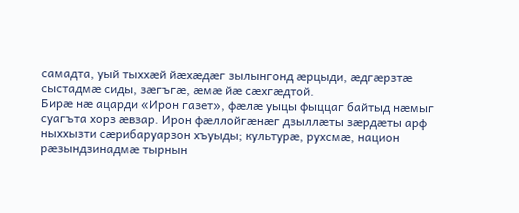самадта, уый тыххæй йæхæдæг зылынгонд æрцыди, æдгæрзтæ сыстадмæ сиды, зæгъгæ, æмæ йæ сæхгæдтой.
Бирæ нæ ацарди «Ирон газет», фæлæ уыцы фыццаг байтыд нæмыг суагъта хорз æвзар. Ирон фæллойгæнæг дзыллæты зæрдæты арф ныххызти сæрибаруарзон хъуыды; культурæ, рухсмæ, национ рæзындзинадмæ тырнын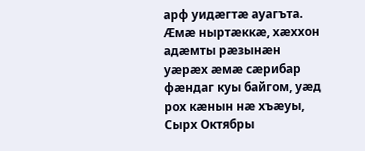арф уидæгтæ ауагъта. Æмæ ныртæккæ, хæххон адæмты рæзынæн уæрæх æмæ сæрибар фæндаг куы байгом, уæд рох кæнын нæ хъæуы, Сырх Октябры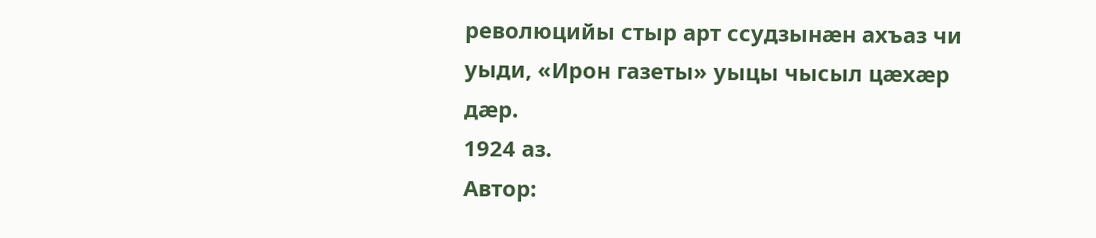революцийы стыр арт ссудзынæн ахъаз чи уыди, «Ирон газеты» уыцы чысыл цæхæр дæр.
1924 аз.
Автор: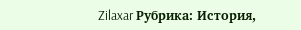Zilaxar Рубрика: История,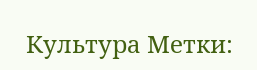Культура Метки: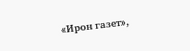«Ирон газет»,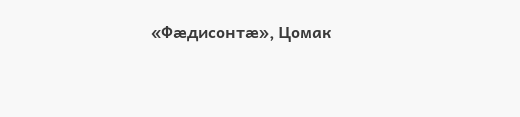«Фæдисонтæ», Цомак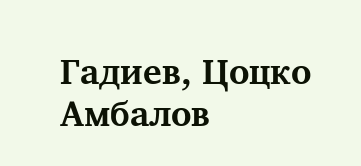Гадиев, Цоцко Амбалов